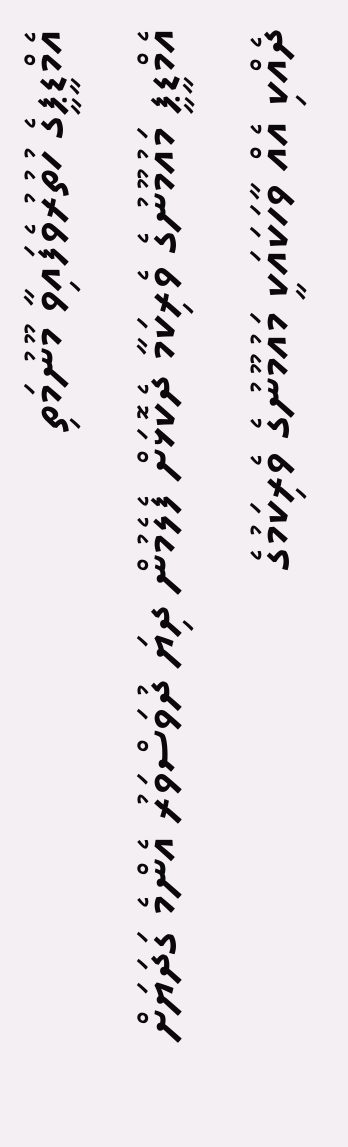އެމްޑީޕީގެ ހުތުރުވެފައިވާ މޫނުމަތި
އެމްޑީޕީ މައުމޫނުގެ ވެރިކަމާ ދެކޮޅަށް ފެލެމުން ދިޔަ ދުވަސްވަރު އެންމެ ގަދަޔަށް ދެއްކި އެއް ވާހަކައަކީ މައުމޫނުގެ ވެރިކަމުގެ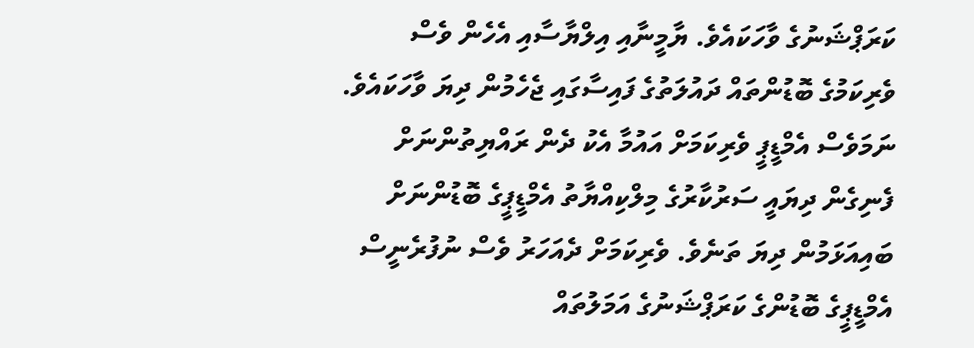ކަރަޕްޝަނުގެ ވާހަކައެވެ. ޔާމީނާއި އިލްޔާސާއި އެހެން ވެސް ވެރިކަމުގެ ބޮޑުންތައް ދައުލަތުގެ ފައިސާގައި ޖެހެމުން ދިޔަ ވާހަކައެވެ. ނަމަވެސް އެމްޑީޕީ ވެރިކަމަށް އައުމާ އެކު ދެން ރައްޔިތުންނަށް ފެނިގެން ދިޔައީ ސަރުކާރުގެ މިލްކިއްޔާތު އެމްޑީޕީގެ ބޮޑުންނަށް ބައިއަޅަމުން ދިޔަ ތަނެވެ. ވެރިކަމަށް ދެއަހަރު ވެސް ނުފުރެނީސް އެމްޑީޕީގެ ބޮޑުންގެ ކަރަޕްޝަނުގެ އަމަލުތައް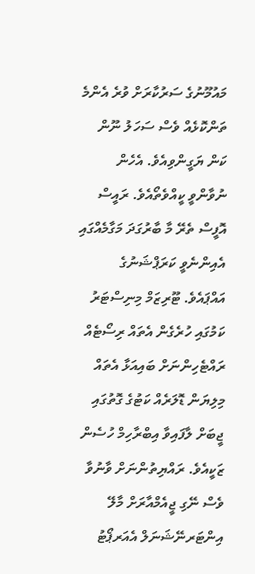މައުމޫނުގެ ސަރުކާރަށް ވުރެ އެންމެ ތަންކޮޅެއް ވެސް ސަހަލު ނޫން ކަން ޔަގީންވިއެވެ. އެހެން ނުވާންވީ ކީއްވެތޯއެވެ. ރައީސް އޮފީސް ތެރޭ މާ ބާރުގަދަ މަގާމެއްގައި އެއިންނެވީ ކަރަޕްޝަނުގެ އައްޕައެވެ. ޓޫރިޒަމް މިނިސްޓަރު ކަމުގައި ހުރެގެން އެތައް ރިސޯޓެއް ރައްޓެހިންނަށް ބައިއަޅާ އެތައް މިލިޔަން ޑޮލަރެއް ކަޓުގެ ގޮތުގައި ޖީބަށް ލާފައިވާ އިބްރާހިމް ހުސެން ޒަކީއެވެ. ރައްޔިތުންނަށް ވާނުވާ ވެސް ނޭގި ޖީއެމްއާރަށް މާލޭ އިންޓަރނޭޝަނަލް އެއަރޕޯޓު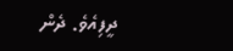ދީފިއެވެ. ދެން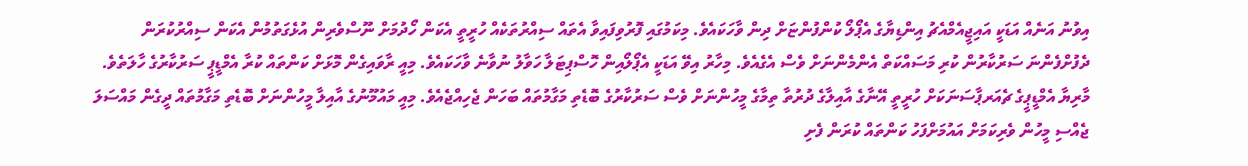އިވުނު އަނެއް އަޑަކީ އައިޖީއެމްއެޗު އިންޑިޔާގެ އެޕޯލޯ ކުންފުންޏަށް ދިން ވާހަކައެވެ. މިކަމުގައި ފޮރުވިފައިވާ އެތައް ސިއްރުތަކެއް ހުރީތީ އެކަން ހޯދުމަށް ނޫސްވެރިން އުޅެގަތުމުން އެކަން ސިއްރުކުރަން ދެފުށްފެންނަ ސަރުކާރުން ކުރި މަސައްކަތް އެންމެންނަށް ވެސް އެގެއެވެ. މިހާރު އިވޭ އަޑަކީ އެޕޯލޯއިން ހޮސްޕިޓަލާ ހަވާލު ނުވާނެ ވާހަކައެވެ. މިއީ ރާވައިގެން މޮޅަށް ކަންތައް ކުރާ އެމްޑީޕީ ސަރުކާރުގެ ހާލަތެވެ.
މާރިޔާ އެމްޑީޕީގެ ޗެއަރޕާސަނަކަށް ހުރީތީ އޭނާގެ އާއިލާގެ ދުރުތާ ތިމާގެ މީހުންނަށް ވެސް ސަރުކާރުގެ ބޮޑެތި މަގާމުތައް ބަހަން ޖެހިއްޖެއެވެ. މިއީ މައުމޫނުގެ އާއިލާ މީހުންނަށް ބޮޑެތި މަގާމުތައް ދީގެން މައްސަލަ ޖެއްސި މީހުން ވެރިކަމަށް އައުމަށްފަހު ކަންތައް ކުރަން ފެށި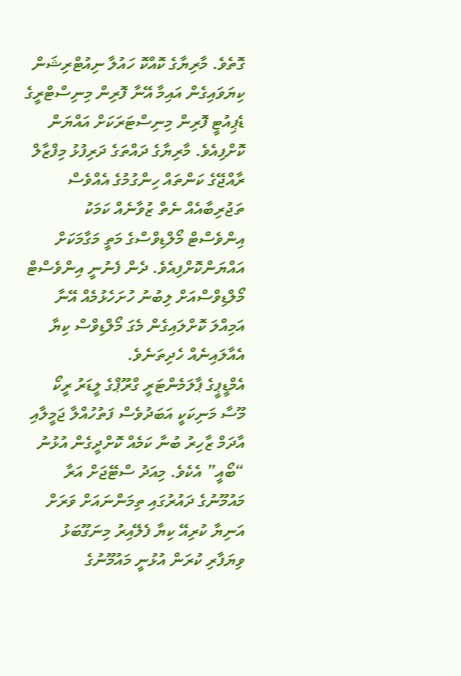ގޮތެވެ. މާރިޔާގެ ކޮއްކޮ ހައުލާ ނިއުޓްރިޝަން ކިޔަވައިގެން އައިމާ އޭނާ ފޮރިން މިނިސްޓްރީގެ ޑެޕިއުޓީ ފޮރިން މިނިސްޓަރަކަށް އައްޔަން ކޮށްފިއެވެ. މާރިޔާގެ ދައްތަގެ ދަރިފުޅު މިފްޒާލް ރާއްޖޭގެ ކަންތައް ހިންގުމުގެ އެއްވެސް ތަޖުރިބާއެއް ނެތް ޒުވާނެއް ކަމަކު އިންވެސްޓް މޯލްޑިވްސްގެ މަތީ މަގާމަކަށް އައްޔަންކޮށްފިއެވެ. ދެން ފެނުނީ އިންވެސްޓް މޯލްޑިވްސްއަށް ލިބުނު ހުށަހެޅުމެއް އޭނާ އަމިއްލަ ކޮށްލައިގެން މެގަ މޯލްޑިވްސް ކިޔާ އެއާލައިނެއް ހެދިތަނެވެ.
އެމްޑީޕީގެ ޕާލަމެންޓަރީ ގްރޫޕްގެ ލީޑަރު ރީކޯ މޫސާ މަނިކަކީ އަބަދުވެސް ފަތުހުއްލާ ޖަމީލާއި އާދަމް ޒާހިރު ބުނާ ކަމެއް ކޮށްދީގެން އުޅުނު “ބޯއީ” އެކެވެ. މިއަދު ސްޓޭޖަށް އަރާ މައުމޫނުގެ ދައުރުގައި ތިމަންނައަށް ވަރަށް އަނިޔާ ކުރިއޭ ކިޔާ ފެލޭއިރު މިނަގޫބަޅު ވިޔަފާރި ކުރަން އުޅުނީ މައުމޫނުގެ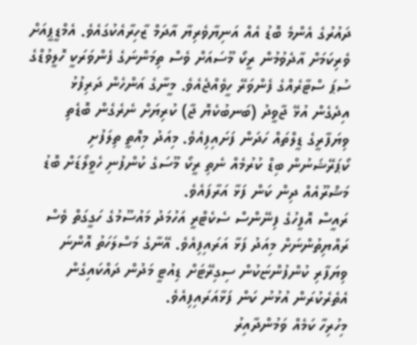ދައުރުގެ އެންމެ ބޮޑު އެއް އަނިޔާވެރިޔާ އާދަމް ޒާހިރާއެކުގައެވެ. އެމްޑީޕީއަށް ވެރިކަމަށް އާދެވުމުން ރީކޯ މޫސައަށް ވެސް ތިމަންނަގެ ފެންވަރަކީ ހޮލީވުޑްގެ ސުޕަ ސްޓާރެއްގެ ފެންވަރޭ ހީވެއްޖެއެވެ. މީނާގެ އަންހެން ދަރިފުޅު އިދެގެން އުޅޭ ޖާވީދު (ބަނބުކެޔޮ ޖާ) ކުރިޔަށް ނެރެގެން ބޮޑެތި ވިޔަފާރީގެ ޑީލްތައް ހަދަން ފަށައިފިއެވެ. މިއަދު މިއޮތީ ތިލަފުށި ކޯޕަރޭޝަނުން ބިޑް ކުރުމެއް ނެތި ރީކޯ މޫސަގެ ކުންފުނި ހެވީލޯޑަށް ބޮޑު މަޝްރޫއެއް ދިން ކަން ފަޅާ އަރާފައެވެ.
ރައީސް އޮފީހުގެ ފިނޭންސް ސެކެޓްރީ އަހުމަދު މައުސޫމުގެ ހަގީގަތް ވެސް ރައްޔިތުންނަށް މިއަދު ފަޅާ އަރައިފިއެވެ. އޭނާގެ މަސްލަހަތު އޮންނަ ވިޔަފާރި ކުންފުންޏަކުން ސިގިރޭޓަށް ޑިއުޓީ މަދުން ދައްކައިގެން އެތެރެކުރަން އުޅުނު ކަން ފަޅާއަރައިފިއެވެ.
މިހުރިހާ ކަމެއް ވަމުންދާއިރު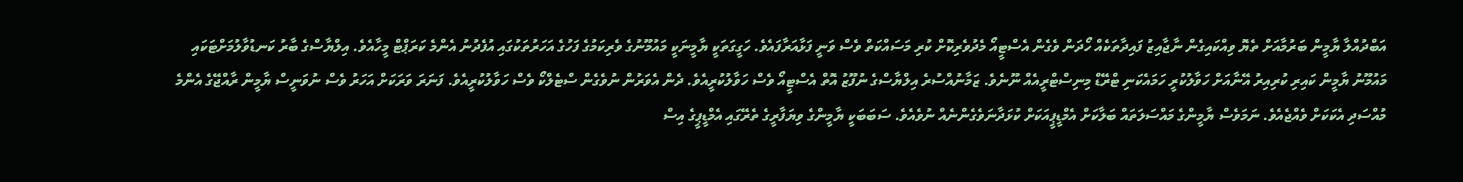އަބްދުއްލާ ޔާމީން ބަރުމާއަށް ތެޔޮ ވިއްކައިގެން ނާޖާއިޒު ފައިދާތަކެއް ހޯދަން ވެގެން އެސްޓީއޯ މެދުވެރިކޮށް ކުރި މަސައްކަތް ވެސް ވަނީ ފަޅާއަރާފައެވެ. ހަގީގަތަކީ ޔާމީނަކީ މައުމޫނުގެ ވެރިކަމުގެ ފަހުގެ އަހަރުތަކުގައި އުފެދުނު އެންމެ ކަރަޕްޓް މީހާއެވެ. އިލްޔާސްގެ ބާރު ކަނޑުވާލުމަށްޓަކައި މައުމޫނު ޔާމީން ކައިރި ކުރިއިރު އޭނާއަށް ހަވާލުކުރީ ހަމައެކަނި ޓްރޭޑް މިނިސްޓްރީއެއް ނޫނެވެ. ޒަމާނުއްސުރެ އިލްޔާސްގެ ނުފޫޒު އޮތް އެސްޓީއޯ ވެސް ހަވާލުކުރީއެވެ. ދެން އެވަރުން ނުވެގެން ސްޓެލްކޯ ވެސް ހަވާލުކުރީއެވެ. ފަނަރަ ވަރަކަށް އަހަރު ވެސް ނުވަނީސް ޔާމީން ރާއްޖޭގެ އެންމެ މުއްސަދި އެކަކަށް ވެއްޖެއެވެ. ނަމަވެސް ޔާމީންގެ މައްސަލަތައް ބަލާކަށް އެމްޑީޕީއަކަށް ކުޅަދާނަވެގެންނެއް ނުވެއެވެ. ސަބަބަކީ ޔާމީންގެ ވިޔަފާރީގެ ތެރޭގައި އެމްޑީޕީގެ އިސް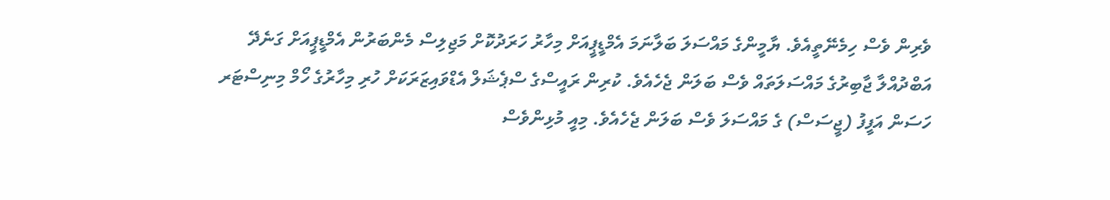ވެރިން ވެސް ހިމެނޭތީއެވެ. ޔާމީންގެ މައްސަލަ ބަލާނަމަ އެމްޑީޕީއަށް މިހާރު ހަރަދުކޮށް މަޖިލިސް މެންބަރުން އެމްޑީޕީއަށް ގަނެދޭ އަބްދުއްލާ ޖާބިރުގެ މައްސަލަތައް ވެސް ބަލަން ޖެހެއެވެ. ކުރިން ރައީސްގެ ސްޕެޝަލް އެޑްވައިޒަރަކަށް ހުރި މިހާރުގެ ހޯމް މިނިސްޓަރ ހަސަން އަފީފު (ޖީސަސް) ގެ މައްސަލަ ވެސް ބަލަން ޖެހެއެވެ. މިއީ މުޅިންވެސް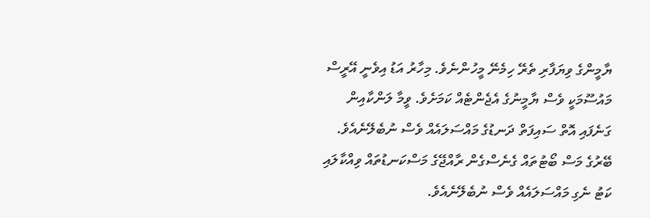ޔާމީންގެ ވިޔަފާރި ތެރޭ ހިމެނޭ މީހުންނެވެ. މިހާރު އަޑު އިވެނީ އޭރީސް މައުސޫމަކީ ވެސް ޔާމީނުގެ އެޖެންޓެއް ކަމަށެވެ. ވީމާ ލަންކާއިން ގަނެފައި އޮތް ސައިފަތް ދަނޑުގެ މައްސަލައެއް ވެސް ނުބެލޭނެއެވެ. ބޭރުގެ މަސް ބޯޓުތައް ގެނެސްގެން ރާއްޖޭގެ މަސްކަނޑުތައް ވިއްކާލައި ކަޓު ނެގި މައްސަލައެއް ވެސް ނުބެލޭނެއެވެ.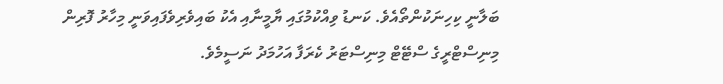ބަލާނީ ކިހިނަކުންތޯއެވެ. ކަނޑު ވިއްކުމުގައި ޔާމީނާއި އެކު ބައިވެރިވެފައިވަނީ މިހާރު ފޮރިން މިނިސްޓްރީގެ ސްޓޭޓް މިނިސްޓަރު ކެރަފާ އަހުމަދު ނަސީމެވެ.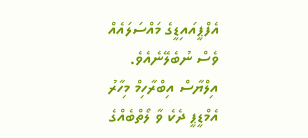އެފްޕީއައިޑީގެ މައްސަލައެއް ވެސް ނުބެލޭނެއެވެ. އިލްޔާސް އިބްރާހިމް މިހާރު އެމްޑީޕީ ދެކެ ވާ ލޯތްބެއްގެ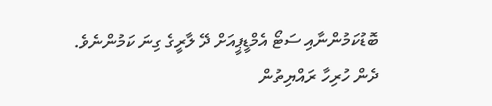ބޮޑުކަމުންނާއި ސަޓޯ އެމްޑީޕީއަށް ދޭ ލާރީގެ ގިނަ ކަމުންނެވެ.
ދެން ހުރިހާ ރައްޔިތުން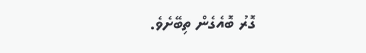ގޮރު ބޮއެގެން ތިބޭށެވެ.